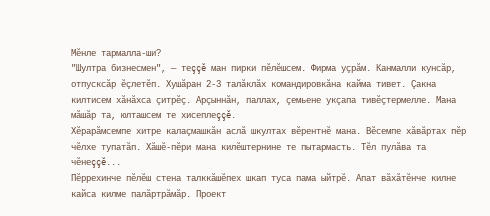Мĕнле тармалла-ши?
"Шултра бизнесмен", — теççĕ ман пирки пĕлĕшсем. Фирма уçрăм. Канмалли кунсăр, отпусксăр ĕçлетĕп. Хушăран 2-3 талăклăх командировкăна кайма тивет. Çакна килтисем хăнăхса çитрĕç. Арçыннăн, паллах, çемьене укçапа тивĕçтермелле. Мана мăшăр та, юлташсем те хисеплеççĕ.
Хĕрарăмсемпе хитре калаçмашкăн аслă шкултах вĕрентнĕ мана. Вĕсемпе хăвăртах пĕр чĕлхе тупатăп. Хăшĕ-пĕри мана килĕштернине те пытармасть. Тĕл пулăва та чĕнеççĕ...
Пĕррехинче пĕлĕш стена талккăшĕпех шкап туса пама ыйтрĕ. Апат вăхăтĕнче килне кайса килме палăртрăмăр. Проект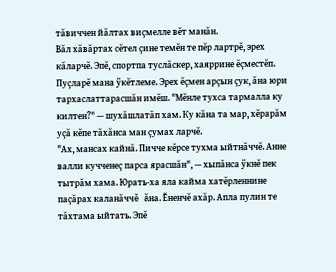тăвиччен йăлтах виçмелле вĕт манăн.
Вăл хăвăртах сĕтел çине темĕн те пĕр лартрĕ, эрех кăларчĕ. Эпĕ, спортпа туслăскер, хаяррине ĕçместĕп. Пуçларĕ мана ÿкĕтлеме. Эрех ĕçмен арçын çук, ăна юри тархаслаттарасшăн имĕш. "Мĕнле тухса тармалла ку килтен?" — шухăшлатăп хам. Ку кăна та мар, хĕрарăм уçă кĕпе тăхăнса ман çумах ларчĕ.
"Ах, мансах кайнă. Пичче кĕрсе тухма ыйтнăччĕ. Анне валли кучченеç парса ярасшăн", — хыпăнса ÿкнĕ пек тытрăм хама. Юрать-ха яла кайма хатĕрленнине паçăрах каланăччĕ ăна. Ĕненчĕ ахăр. Апла пулин те тăхтама ыйтать. Эпĕ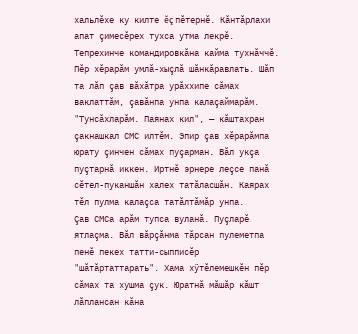хальлĕхе ку килте ĕç пĕтернĕ. Кăнтăрлахи апат çимесĕрех тухса утма лекрĕ.
Тепрехинче командировкăна кайма тухнăччĕ. Пĕр хĕрарăм умлă-хыçлă шăнкăравлать. Шăп та лăп çав вăхăтра урăххипе сăмах ваклаттăм, çавăнпа унпа калаçаймарăм. "Тунсăхларăм. Паянах кил", — кăштахран çакнашкал СМС илтĕм. Эпир çав хĕрарăмпа юрату çинчен сăмах пуçарман. Вăл укçа пуçтарнă иккен. Иртнĕ эрнере леçсе панă сĕтел-пуканшăн халех татăласшăн. Каярах тĕл пулма калаçса татăлтăмăр унпа.
Çав СМСа арăм тупса вуланă. Пуçларĕ ятлаçма. Вăл вăрçăнма тăрсан пулеметпа пенĕ пекех татти-сыпписĕр "шăтăртаттарать". Хама хÿтĕлемешкĕн пĕр сăмах та хушма çук. Юратнă мăшăр кăшт лăплансан кăна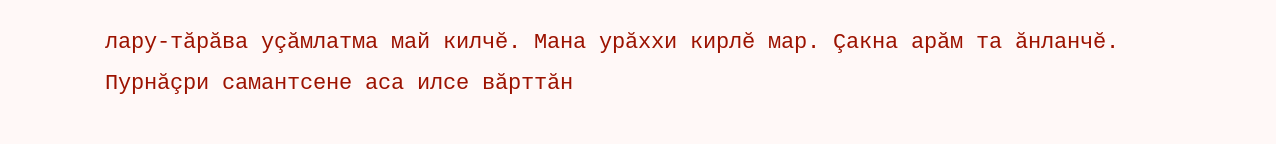лару-тăрăва уçăмлатма май килчĕ. Мана урăххи кирлĕ мар. Çакна арăм та ăнланчĕ.
Пурнăçри самантсене аса илсе вăрттăн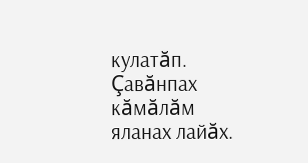кулатăп. Çавăнпах кăмăлăм яланах лайăх.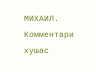МИХАИЛ.
Комментари хушас